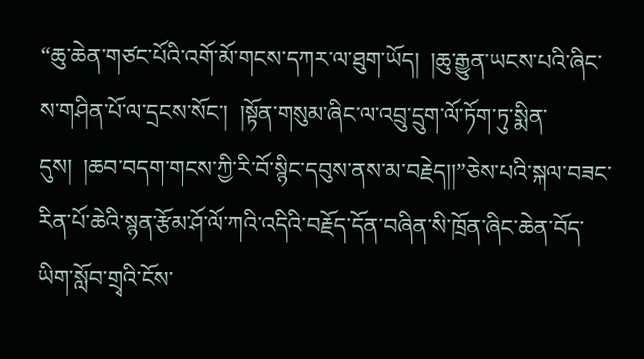“ཆུ་ཆེན་གཙང་པོའི་འགོ་མོ་གངས་དཀར་ལ་ཐུག་ཡོད།  །ཆུ་རྒྱུན་ཡངས་པའི་ཞིང་ས་གཤིན་པོ་ལ་དྲངས་སོང་།  །སྟོན་གསུམ་ཞིང་ལ་འབྲུ་དྲུག་ལོ་ཏོག་ཏུ་སྨིན་དུས།  །ཆབ་བདག་གངས་ཀྱི་རི་བོ་སྙིང་དབུས་ནས་མ་བརྗེད།།”ཅེས་པའི་སྐལ་བཟང་རིན་པོ་ཆེའི་སྙན་རྩོམ་ཤོ་ལོ་ཀའི་འདིའི་བརྗོད་དོན་བཞིན་སི་ཁྲོན་ཞིང་ཆེན་བོད་ཡིག་སློབ་གྲྭའི་ངོས་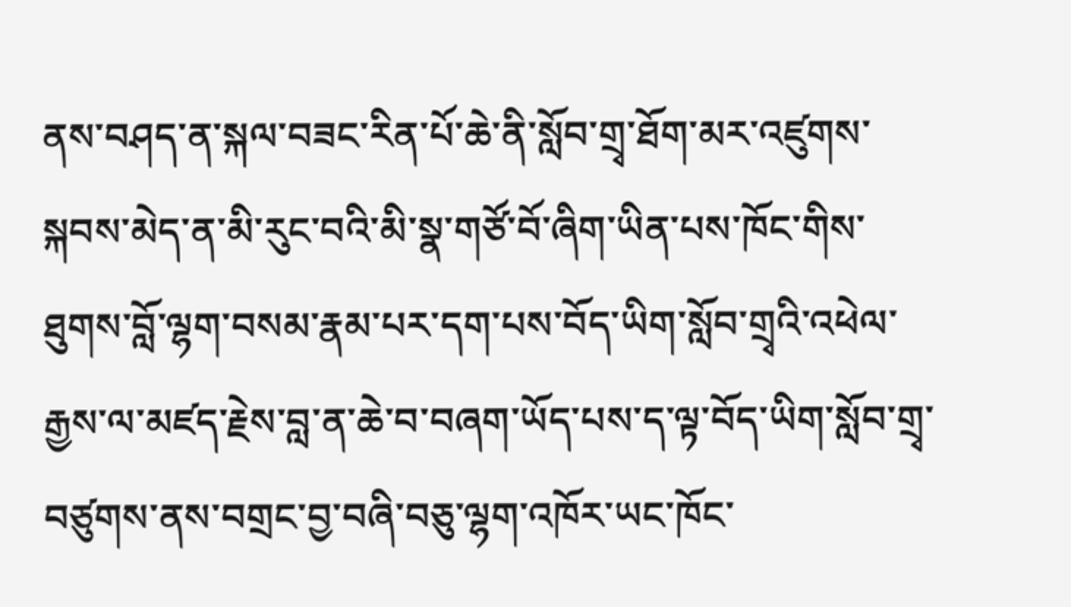ནས་བཤད་ན་སྐལ་བཟང་རིན་པོ་ཆེ་ནི་སློབ་གྲྭ་ཐོག་མར་འཛུགས་སྐབས་མེད་ན་མི་རུང་བའི་མི་སྣ་གཙོ་བོ་ཞིག་ཡིན་པས་ཁོང་གིས་ཐུགས་བློ་ལྷག་བསམ་རྣམ་པར་དག་པས་བོད་ཡིག་སློབ་གྲྭའི་འཕེལ་རྒྱས་ལ་མཛད་རྗེས་བླ་ན་ཆེ་བ་བཞག་ཡོད་པས་ད་ལྟ་བོད་ཡིག་སློབ་གྲྭ་བཙུགས་ནས་བགྲང་བྱ་བཞི་བཅུ་ལྷག་འཁོར་ཡང་ཁོང་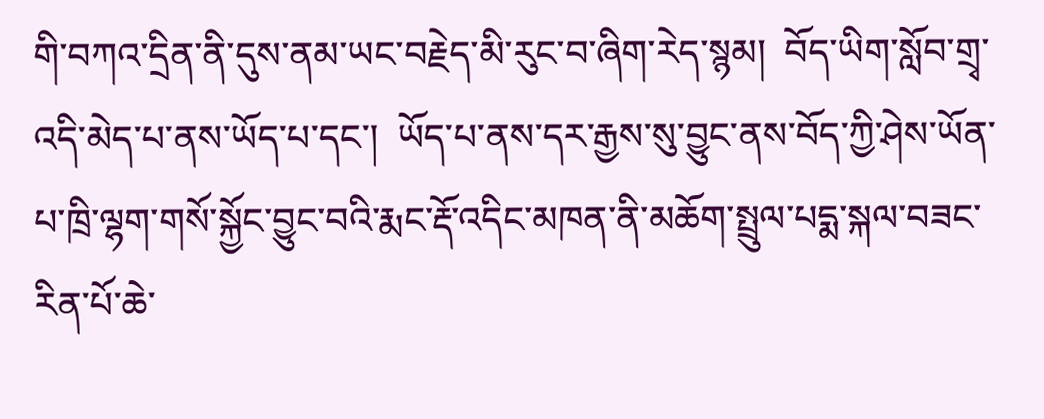གི་བཀའ་དྲིན་ནི་དུས་ནམ་ཡང་བརྗེད་མི་རུང་བ་ཞིག་རེད་སྙམ།  བོད་ཡིག་སློབ་གྲྭ་འདི་མེད་པ་ནས་ཡོད་པ་དང་།  ཡོད་པ་ནས་དར་རྒྱས་སུ་བྱུང་ནས་བོད་ཀྱི་ཤེས་ཡོན་པ་ཁྲི་ལྷག་གསོ་སྐྱོང་བྱུང་བའི་རྨང་རྡོ་འདིང་མཁན་ནི་མཆོག་སྤྲུལ་པདྨ་སྐལ་བཟང་རིན་པོ་ཆེ་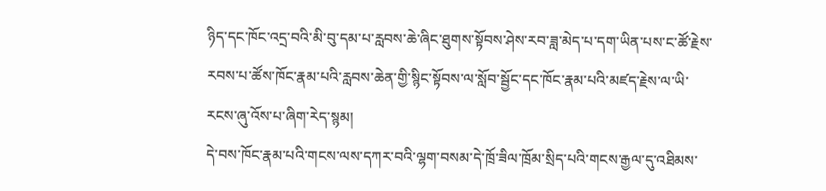ཉིད་དང་ཁོང་འདྲ་བའི་མི་བུ་དམ་པ་རླབས་ཆེ་ཞིང་ཐུགས་སྟོབས་ཤེས་རབ་ཟླ་མེད་པ་དག་ཡིན་པས་ང་ཚོ་རྗེས་རབས་པ་ཚོས་ཁོང་རྣམ་པའི་རླབས་ཆེན་གྱི་སྙིང་སྟོབས་ལ་སློབ་སྦྱོང་དང་ཁོང་རྣམ་པའི་མཛད་རྗེས་ལ་ཡི་རངས་ཞུ་འོས་པ་ཞིག་རེད་སྙམ།
དེ་བས་ཁོང་རྣམ་པའི་གངས་ལས་དཀར་བའི་ལྷག་བསམ་དེ་ཁྲོ་ཟིལ་ཁྲོམ་སྲིད་པའི་གངས་རྒྱལ་དུ་འཐིམས་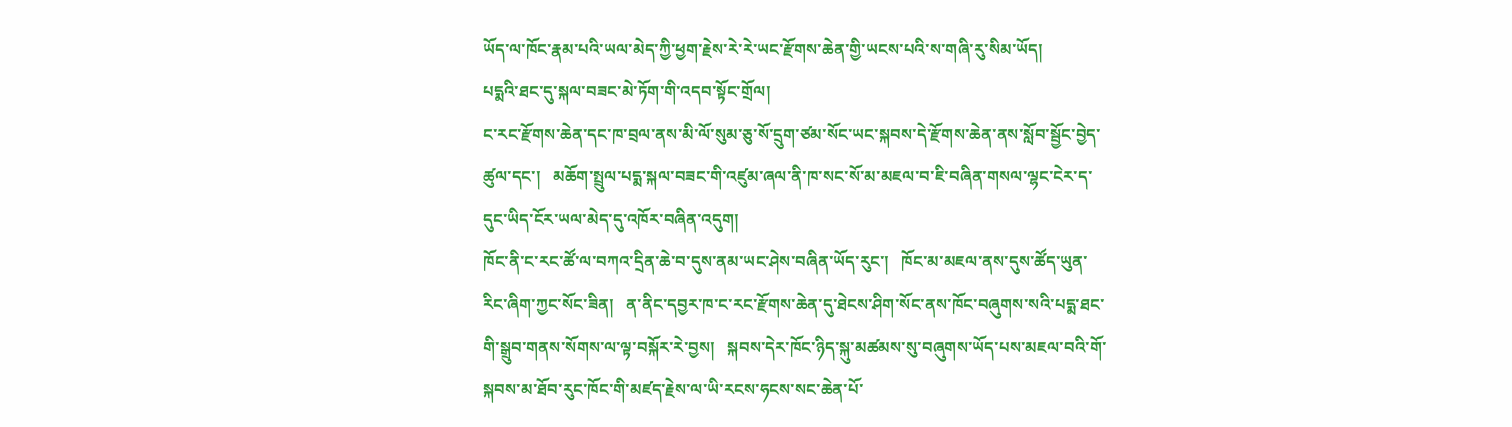ཡོད་ལ་ཁོང་རྣམ་པའི་ཡལ་མེད་ཀྱི་ཕྱག་རྗེས་རེ་རེ་ཡང་རྫོགས་ཆེན་གྱི་ཡངས་པའི་ས་གཞི་རུ་སིམ་ཡོད།
པདྨའི་ཐང་དུ་སྐལ་བཟང་མེ་ཏོག་གི་འདབ་སྟོང་གྲོལ།
ང་རང་རྫོགས་ཆེན་དང་ཁ་བྲལ་ནས་མི་ལོ་སུམ་ཅུ་སོ་དྲུག་ཙམ་སོང་ཡང་སྐབས་དེ་རྫོགས་ཆེན་ནས་སློབ་སྦྱོང་བྱེད་ཚུལ་དང་།   མཆོག་སྤྲུལ་པདྨ་སྐལ་བཟང་གི་འཛུམ་ཞལ་ནི་ཁ་སང་སོ་མ་མཇལ་བ་ཇི་བཞིན་གསལ་ལྷང་ངེར་ད་དུང་ཡིད་ངོར་ཡལ་མེད་དུ་འཁོར་བཞིན་འདུག།
ཁོང་ནི་ང་རང་ཚོ་ལ་བཀའ་དྲིན་ཆེ་བ་དུས་ནམ་ཡང་ཤེས་བཞིན་ཡོད་རུང་།   ཁོང་མ་མཇལ་ནས་དུས་ཚོད་ཡུན་རིང་ཞིག་ཀྱང་སོང་ཟིན།   ན་ནིང་དབྱར་ཁ་ང་རང་རྫོགས་ཆེན་དུ་ཐེངས་ཤིག་སོང་ནས་ཁོང་བཞུགས་སའི་པདྨ་ཐང་གི་སྒྲུབ་གནས་སོགས་ལ་ལྟ་བསྐོར་རེ་བྱས།   སྐབས་དེར་ཁོང་ཉིད་སྐུ་མཚམས་སུ་བཞུགས་ཡོད་པས་མཇལ་བའི་གོ་སྐབས་མ་ཐོབ་རུང་ཁོང་གི་མཛད་རྗེས་ལ་ཡི་རངས་ཧངས་སང་ཆེན་པོ་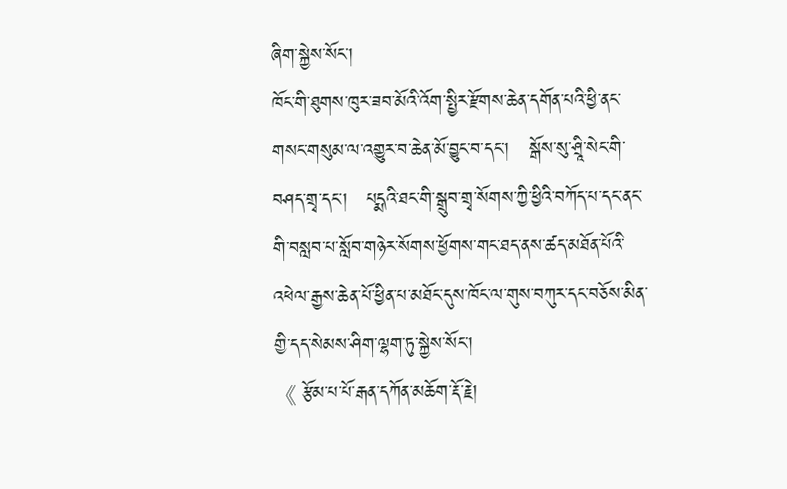ཞིག་སྐྱེས་སོང་།
ཁོང་གི་ཐུགས་ཁུར་ཟབ་མོའི་འོག་སྤྱིར་རྫོགས་ཆེན་དགོན་པའི་ཕྱི་ནང་གསང་གསུམ་ལ་འགྱུར་བ་ཆེན་མོ་བྱུང་བ་དང་།   སྒོས་སུ་ཤྲཱི་སེང་གི་བཤད་གྲྭ་དང་།   པདྨའི་ཐང་གི་སྒྲུབ་གྲྭ་སོགས་ཀྱི་ཕྱིའི་བཀོད་པ་དང་ནང་གི་བསླབ་པ་སློབ་གཉེར་སོགས་ཕྱོགས་གང་ཐད་ནས་ཚད་མཐོན་པོའི་འཕེལ་རྒྱས་ཆེན་པོ་ཕྱིན་པ་མཐོང་དུས་ཁོང་ལ་གུས་བཀུར་དང་བཅོས་མིན་གྱི་དད་སེམས་ཤིག་ལྷག་ཏུ་སྐྱེས་སོང་།
《 རྩོམ་པ་པོ་རྒན་དཀོན་མཆོག་རྡོ་རྗེ།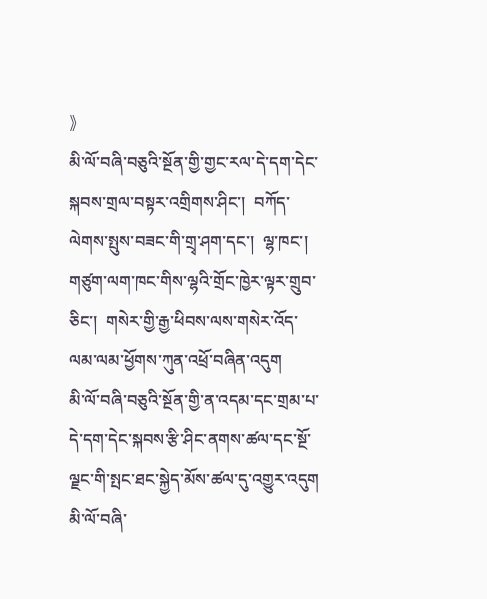》
མི་ལོ་བཞི་བཅུའི་སྔོན་གྱི་གྱང་རལ་དེ་དག་དེང་སྐབས་གྲལ་བསྟར་འགྲིགས་ཤིང་།  བཀོད་ལེགས་སྤུས་བཟང་གི་གྲྭ་ཤག་དང་།  ལྷ་ཁང་།  གཙུག་ལག་ཁང་གིས་ལྷའི་གྲོང་ཁྱེར་ལྟར་གྲུབ་ཅིང་།  གསེར་གྱི་རྒྱ་ཕིབས་ལས་གསེར་འོད་ལམ་ལམ་ཕྱོགས་ཀུན་འཕྲོ་བཞིན་འདུག
མི་ལོ་བཞི་བཅུའི་སྔོན་གྱི་ན་འདམ་དང་གྲམ་པ་དེ་དག་དེང་སྐབས་རྩི་ཤིང་ནགས་ཚལ་དང་སྔོ་ལྗང་གི་སྤང་ཐང་སྐྱེད་མོས་ཚལ་དུ་འགྱུར་འདུག
མི་ལོ་བཞི་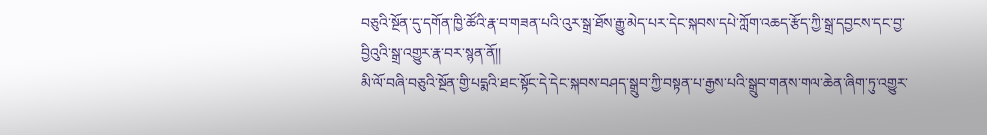བཅུའི་སྔོན་དུ་དགོན་ཁྱི་ཚོའི་རྣ་བ་གཟན་པའི་འུར་སྒྲ་ཐོས་རྒྱུ་མེད་པར་དེང་སྐབས་དཔེ་ཀློག་འཆད་རྩོད་ཀྱི་སྒྲ་དབྱངས་དང་བྱ་བྱིའུའི་སྒྲ་འགྱུར་རྣ་བར་སྙན་ནོ།།
མི་ལོ་བཞི་བཅུའི་སྔོན་གྱི་པདྨའི་ཐང་སྟོང་དེ་དེང་སྐབས་བཤད་སྒྲུབ་ཀྱི་བསྟན་པ་རྒྱས་པའི་སྒྲུབ་གནས་གལ་ཆེན་ཞིག་ཏུ་འགྱུར་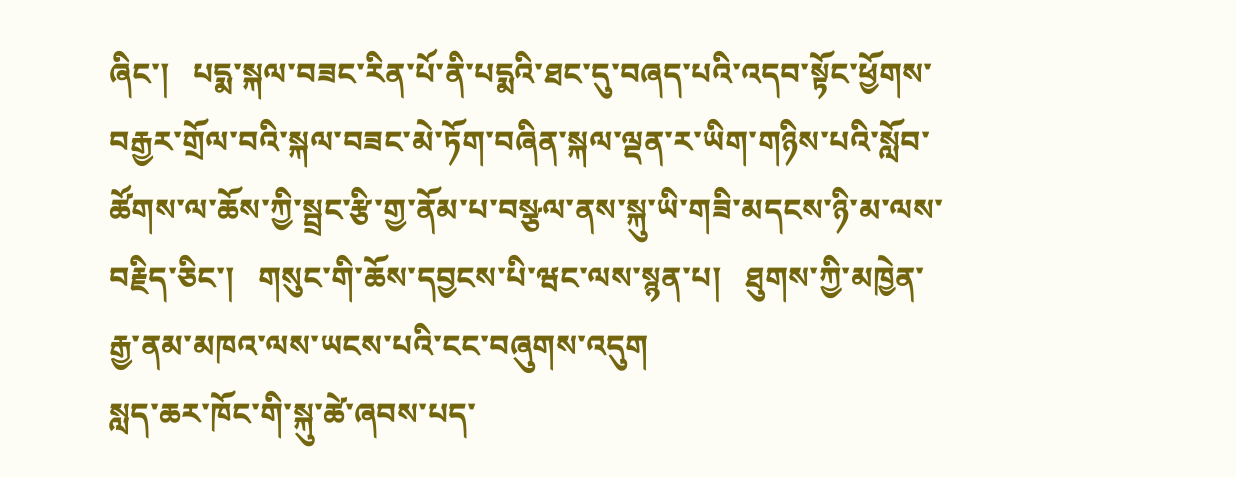ཞིང་།   པདྨ་སྐལ་བཟང་རིན་པོ་ནི་པདྨའི་ཐང་དུ་བཞད་པའི་འདབ་སྟོང་ཕྱོགས་བརྒྱར་གྲོལ་བའི་སྐལ་བཟང་མེ་ཏོག་བཞིན་སྐལ་ལྡན་ར་ཡིག་གཉིས་པའི་སློབ་ཚོགས་ལ་ཆོས་ཀྱི་སྦྲང་རྩི་གྱ་ནོམ་པ་བསྩལ་ནས་སྐུ་ཡི་གཟི་མདངས་ཉི་མ་ལས་བརྗིད་ཅིང་།   གསུང་གི་ཆོས་དབྱངས་པི་ཝང་ལས་སྙན་པ།   ཐུགས་ཀྱི་མཁྱེན་རྒྱ་ནམ་མཁའ་ལས་ཡངས་པའི་ངང་བཞུགས་འདུག
སླད་ཆར་ཁོང་གི་སྐུ་ཚེ་ཞབས་པད་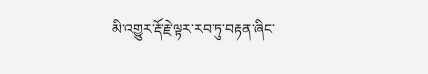མི་འགྱུར་རྡོ་རྗེ་ལྟར་རབ་ཏུ་བརྟན་ཞིང་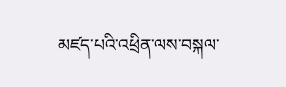མཛད་པའི་འཕྲིན་ལས་བསྐལ་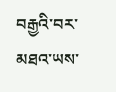བརྒྱའི་བར་མཐའ་ཡས་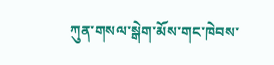ཀུན་གསལ་སྒེག་མོས་གང་ཁེབས་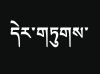དེར་གཏུགས་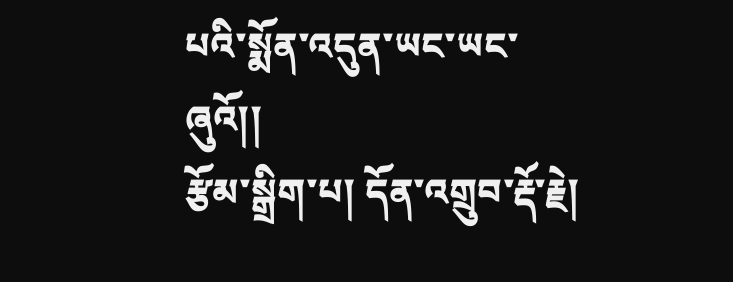པའི་སྨོན་འདུན་ཡང་ཡང་ཞུའོ།།
རྩོམ་སྒྲིག་པ། དོན་འགྲུབ་རྡོ་རྗེ།